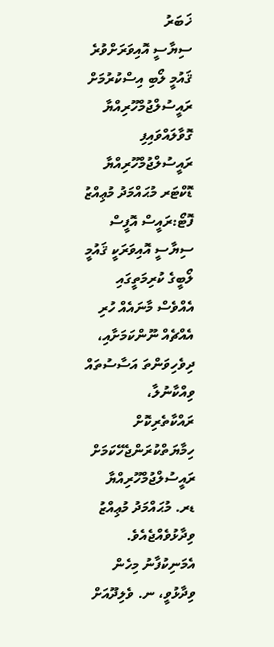ޚަބަރު
ސިޔާސީ އޮއިވަރަށްވުރެ ޤައުމީ ލޯބި އިސްކުރުމަށް ރައީސުލްޖުމްހޫރިއްޔާ ގޮވާލައްވައިފި
ރައީސުލްޖުމްހޫރިއްޔާ ޑޮކްޓަރ މުޙައްމަދު މުޢިއްޒު ފޮޓޯ:ރައީސް އޮފީސް
ސިޔާސީ އޮއިވަރަކީ ޤައުމީ ލޯބީގެ ކުރިމަތީގައި އެއްވެސް މާނައެއް ހުރި އެއްޗެއް ނޫންކަމަށާއި، ދިވެހިވަންތަ އަސާސުތައް ވިއްކާނުލާ، ރައްކާތެރިކޮށް ހިމާޔަތްކުރަންޖެހޭކަމަށް ރައީސުލްޖުމްހޫރިއްޔާ ޑރ. މުޙައްމަދު މުޢިއްޒު ވިދާޅުވެއްޖެއެވެ. އެމަނިކުފާނު މިހެން ވިދާޅުވީ، ނ. ވެލިދޫއަށް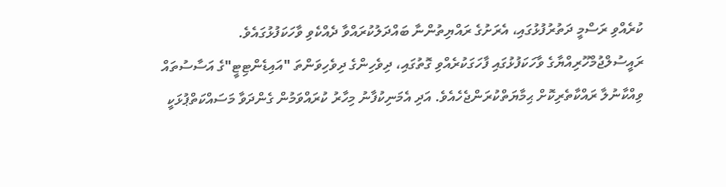ކުރެއްވި ރަސްމީ ދަތުރުފުޅުގައި، އެރަށުގެ ރައްޔިތުންނާ ބައްދަލުކުރައްވާ ދެއްކެވި ވާހަކަފުޅުގައެވެ.
ރައީސުލްޖުމްހޫރިއްޔާގެ ވާހަކަފުޅުގައި ފާހަގަކުރެއްވި ގޮތުގައި، ދިވެހިންގެ ދިވެހިވަންތަ "އައިޑެންޓިޓީ"ގެ އަސާސުތައް ވިއްކާނުލާ ރައްކާތެރިކޮށް ޙިމާޔަތްކުރަންޖެހެއެވެ. އަދި އެމަނިކުފާނު މިހާރު ކުރައްވަމުން ގެންދަވާ މަސައްކަތްޕުޅަކީ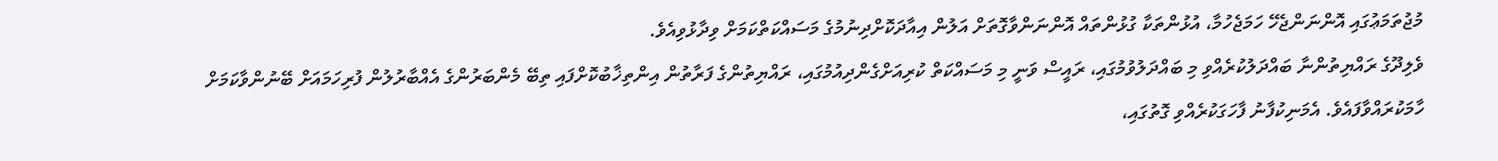މުޖުތަމަޢުގައި އޮންނަންޖެހޭ ހަމަޖެހުމާ، އުޅުންތަކާ ގުޅުންތައް އޮންނަންވާގޮތަށް އަލުން އިއާދަކޮށްދިނުމުގެ މަސައްކަތްކަމަށް ވިދާޅުވިއެވެ.
ވެލިދޫގެ ރައްޔިތުންނާ ބައްދަލުކުރެއްވި މި ބައްދަލުވުމުގައި، ރައީސް ވަނީ މި މަސައްކަތް ކުރިއަށްގެންދިއުމުގައި، ރައްޔިތުންގެ ފަރާތުން އިންތިޚާބުކޮށްފައި ތިބޭ މެންބަރުންގެ އެއްބާރުލުން ފުރިހަމައަށް ބޭނުންވާކަމަށް ހާމަކުރައްވާފައެވެ. އެމަނިކުފާނު ފާހަގަކުރެއްވި ގޮތުގައި،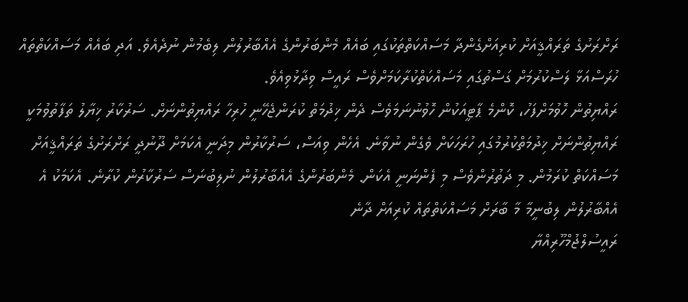ރަށްރަށުގެ ތަރައްޤީއަށް ކުރިއަށްގެންދާ މަސައްކަތްތަކުގައި ބައެއް މެންބަރުންގެ އެއްބާރުލުން ލިބެމުން ނުދެއެވެ. އަދި ބައެއް މަސައްކަތްތައް ހުރަސްއަޅާ ލަސްކުރުމަށް ގަސްތުގައި މަސައްކަތްކުރާކަމަށްވެސް ރައީސް ވިދާޅުވިއެވެ.
ރައްޔިތުން ހޮވުމަށްފަހު، ކޮންމެ ޕާޓީއަކުން ހޮވުނުނަމަވެސް ދެން ޚިދުމަތް ކުރަންޖެހޭނީ ހުރިހާ ރައްޔިތުންނަށް. ސަރުކާރު ޚިޔާލު ތަފާތުވުމަކީ ރައްޔިތުންނަށް ޚިދުމަތްކުރުމުގައި ހުރަހަކަށް ވެގެން ނުވާނެ. އެހެން ވިއަސް، ސަރުކާރުން މިދަނީ އެކަމަށް ދޫނުދީ ރަށްރަށުގެ ތަރައްޤީއަށް މަސައްކަތް ކުރަމުން. މި ދަތުރުންވެސް މި ފެންނަނީ އެކަން. މެންބަރުންގެ އެއްބާރުލުން ނުލިބުނަސް ސަރުކާރުން ކުރާނެ. އެކަމަކު އެ އެއްބާރުލުން ލިބުނީމާ މާ ބާރަށް މަސައްކަތްތައް ކުރިއަށް ދާނެ
ރައީސުލްޖުމްހޫރިއްޔާ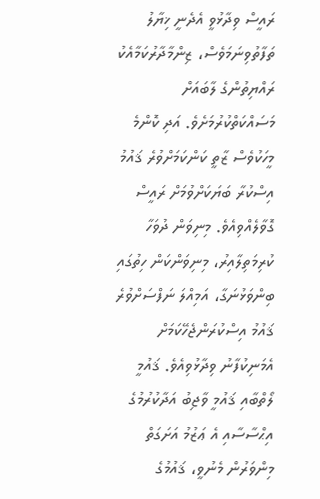ރައީސް ވިދާޅުވީ އެދެނީ ޚިޔާލު ތަފާތުވިނަމަވެސް، ޒިންމާދާރުކަމާއެކު ރައްޔިތުންގެ ލާބައަށް މަސައްކަތްކުރުމަށެވެ. އަދި ކޮންމެ މީހަކުވެސް ޒާތީ ކަންކަމަށްވުރެ ޤައުމު އިސްކުރާ ބަޔަކަށްވުމަށް ރައީސް ގޮވާލެއްވިއެވެ. މިނިވަން ދުވަހާ ކުރިމަތިލާއިރު، މިނިވަންކަން ހިތުގައި ބިންވަޅުނަގާ، އަމިއްލަ ނަފްސަށްވުރެ ޤައުމު އިސްކުރަންޖެހޭކަމަށް އެމަނިކުފާނު ވިދާޅުވިއެވެ. ޤައުމީ ލޯތްބާއި ޤައުމީ ވާޖިބު އަދާކުރުމުގެ އިޙްސާސާއި އެ ޢަޒުމު އަށަގަތް މިންވަރުން މެނުވީ، ޤައުމުގެ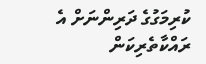ކުރިމަގުގެ ދަރިންނަށް އެ ރައްކާތެރިކަން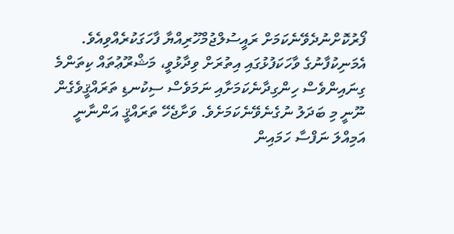ފޯރުކޮށްނުދެވޭނެކަމަށް ރައީސުލްޖުމްހޫރިއްޔާ ފާހަގަކުރެއްވިއެވެ.
އެމަނިކުފާނުގެ ވާހަކަފުޅުގައި އިތުރަށް ވިދާޅުވީ، މަޝްރޫޢުތައް ކިތަންމެ ގިނައިންވެސް ހިންގިދާނެކަމަށާއި ނަމަވެސް ސިކުނޑި ތަރައްޤީވެގެން ނޫނީ މި ބަދަލު ނުގެނެވޭނެކަމަށެވެ. ވަށާޖެހޭ ތަރައްޤީ އަންނާނީ އަމިއްލަ ނަފްސާ ހަމައިން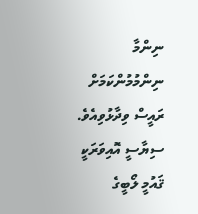ނިންމާ ނިންމުމުންކަމަށް ރައީސް ވިދާޅުވިއެވެ.
ސިޔާސީ އޮއިވަރަކީ ޤައުމީ ލޯބީގެ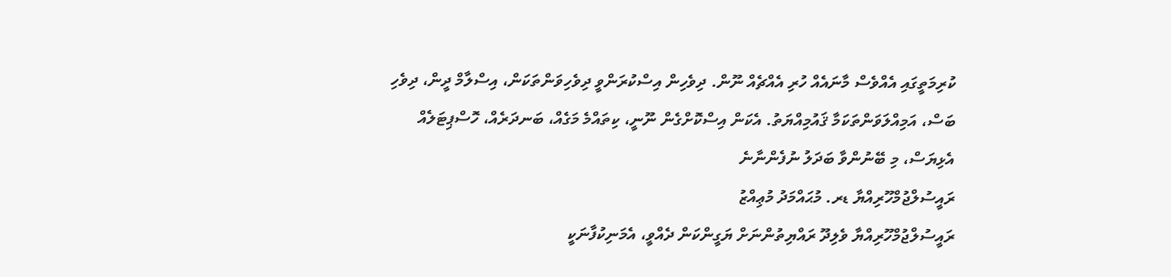ކުރިމަތީގައި އެއްވެސް މާނައެއް ހުރި އެއްޗެއް ނޫން. ދިވެހިން އިސްކުރަންވީ ދިވެހިވަންތަކަން، އިސްލާމް ދީން، ދިވެހި ބަސް، އަމިއްލަވަންތަކަމާ ޤައުމިއްޔަތު. އެކަން އިސްކޮށްގެން ނޫނީ، ކިތައްމެ މަގެއް، ބަނދަރެއް، ހޮސްޕިޓަލެއް އެޅިޔަސް، މި ބޭނުންވާ ބަދަލު ނުފެންނާނެ
ރައީސުލްޖުމްހޫރިއްޔާ ޑރ. މުޙައްމަދު މުޢިއްޒު
ރައީސުލްޖުމްހޫރިއްޔާ ވެލިދޫ ރައްޔިތުންނަށް ޔަގީންކަން ދެއްވީ، އެމަނިކުފާނަކީ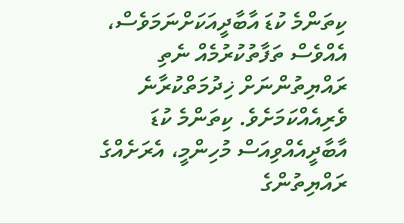ކިތަންމެ ކުޑަ އާބާދީއަކަށްނަމަވެސް، އެއްވެސް ތަފާތުކުރުމެއް ނެތި ރައްޔިތުންނަށް ޚިދުމަތްކުރާނެ ވެރިއެއްކަމަށެވެ. ކިތަންމެ ކުޑަ އާބާދީއެއްވިއަސް މުހިންމީ، އެރަށެއްގެ ރައްޔިތުންގެ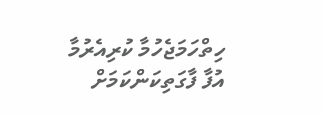ހިތްހަމަޖެހުމާ ކުރިއެރުމާ އުފާ ފާގަތިކަންކަމަށް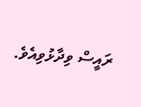ރައީސް ވިދާޅުވިއެވެ.